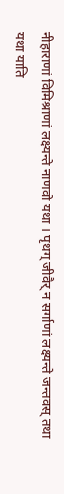नीहाराणां विमिश्राणां लक्ष्यन्ते नाणवो यथा । पृथग् जीवैर् न सर्गाणां लक्ष्यन्ते जन्तवस् तथा
यथा याति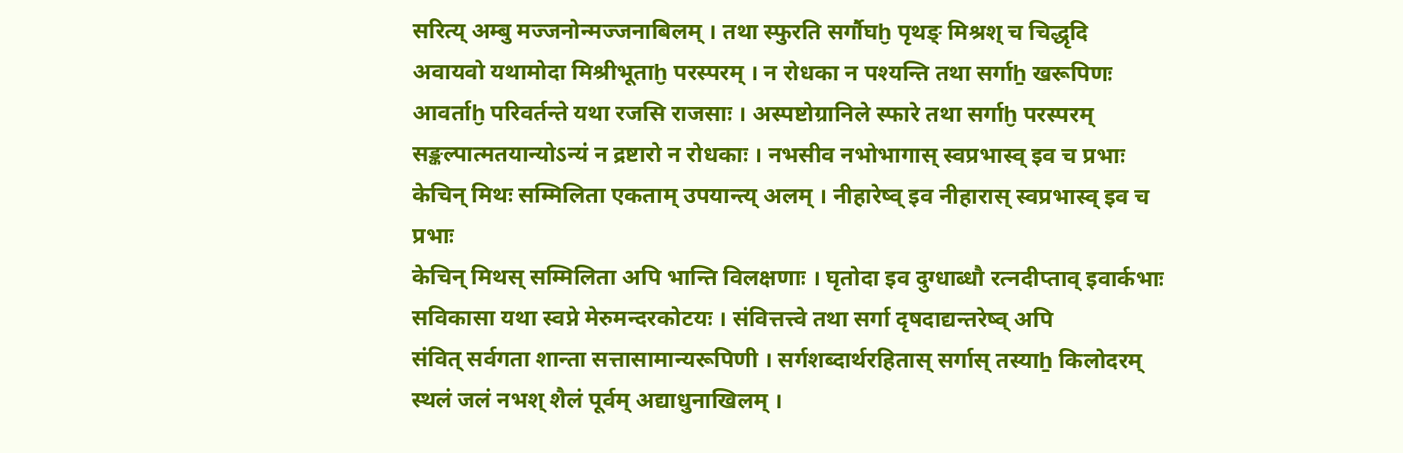सरित्य् अम्बु मज्जनोन्मज्जनाबिलम् । तथा स्फुरति सर्गौघḫ पृथङ् मिश्रश् च चिद्धृदि
अवायवो यथामोदा मिश्रीभूताḫ परस्परम् । न रोधका न पश्यन्ति तथा सर्गाẖ खरूपिणः
आवर्ताḫ परिवर्तन्ते यथा रजसि राजसाः । अस्पष्टोग्रानिले स्फारे तथा सर्गाḫ परस्परम्
सङ्कल्पात्मतयान्योऽन्यं न द्रष्टारो न रोधकाः । नभसीव नभोभागास् स्वप्रभास्व् इव च प्रभाः
केचिन् मिथः सम्मिलिता एकताम् उपयान्त्य् अलम् । नीहारेष्व् इव नीहारास् स्वप्रभास्व् इव च प्रभाः
केचिन् मिथस् सम्मिलिता अपि भान्ति विलक्षणाः । घृतोदा इव दुग्धाब्धौ रत्नदीप्ताव् इवार्कभाः
सविकासा यथा स्वप्ने मेरुमन्दरकोटयः । संवित्तत्त्वे तथा सर्गा दृषदाद्यन्तरेष्व् अपि
संवित् सर्वगता शान्ता सत्तासामान्यरूपिणी । सर्गशब्दार्थरहितास् सर्गास् तस्याẖ किलोदरम्
स्थलं जलं नभश् शैलं पूर्वम् अद्याधुनाखिलम् ।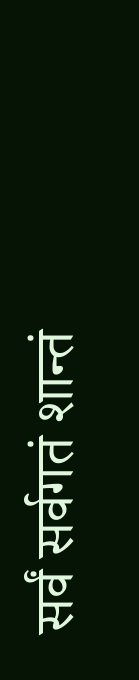सर्वं सर्वगतं शान्तं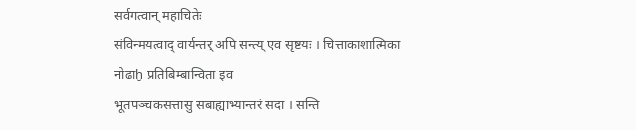सर्वगत्वान् महाचितेः
संविन्मयत्वाद् वार्यन्तर् अपि सन्त्य् एव सृष्टयः । चित्ताकाशात्मिका नोढाḫ प्रतिबिम्बान्विता इव
भूतपञ्चकसत्तासु सबाह्याभ्यान्तरं सदा । सन्ति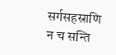सर्गसहस्राणि न च सन्ति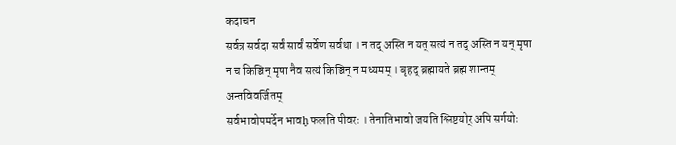कदाचन
सर्वत्र सर्वदा सर्वं सार्वं सर्वेण सर्वथा । न तद् अस्ति न यत् सत्यं न तद् अस्ति न यन् मृषा
न च किञ्चिन् मृषा नैव सत्यं किञ्चिन् न मध्यमम् । बृहद् ब्रह्मायते ब्रह्म शान्तम् अन्तविवर्जितम्
सर्वभावोपमर्देन भावḫ फलति पीवरः । तेनातिभावो जयति श्लिष्टयोर् अपि सर्गयोः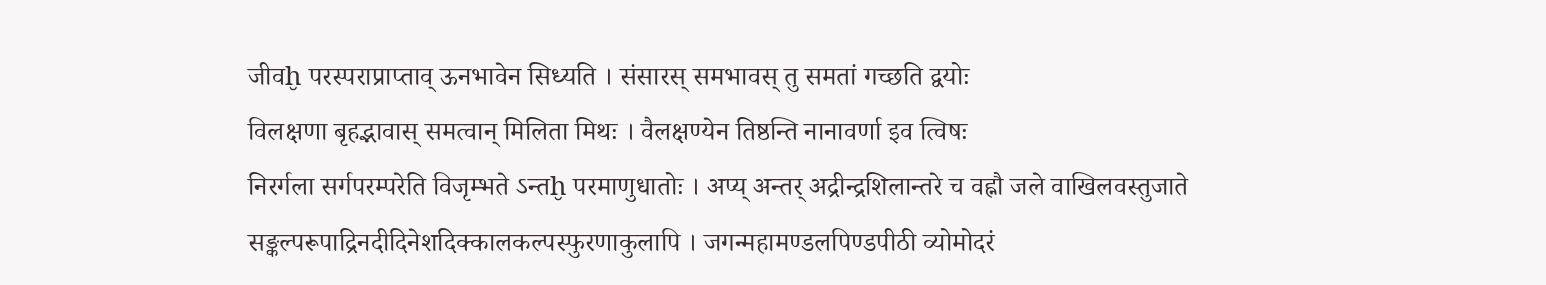जीवḫ परस्पराप्राप्ताव् ऊनभावेन सिध्यति । संसारस् समभावस् तु समतां गच्छति द्वयोः
विलक्षणा बृहद्भावास् समत्वान् मिलिता मिथः । वैलक्षण्येन तिष्ठन्ति नानावर्णा इव त्विषः
निरर्गला सर्गपरम्परेति विजृम्भते ऽन्तḫ परमाणुधातोः । अप्य् अन्तर् अद्रीन्द्रशिलान्तरे च वह्नौ जले वाखिलवस्तुजाते
सङ्कल्परूपाद्रिनदीदिनेशदिक्कालकल्पस्फुरणाकुलापि । जगन्महामण्डलपिण्डपीठी व्योमोदरं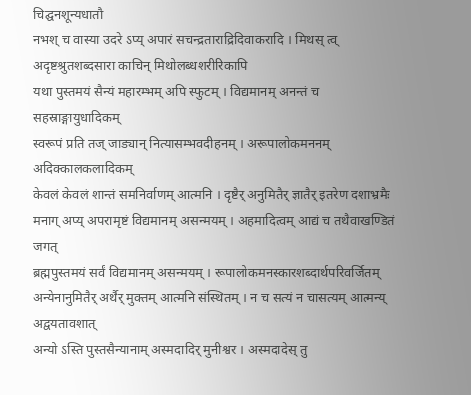चिद्घनशून्यधातौ
नभश् च वास्या उदरे ऽप्य् अपारं सचन्द्रताराद्रिदिवाकरादि । मिथस् त्व् अदृष्टश्रुतशब्दसारा काचिन् मिथोलब्धशरीरिकापि
यथा पुस्तमयं सैन्यं महारम्भम् अपि स्फुटम् । विद्यमानम् अनन्तं च सहस्राङ्गायुधादिकम्
स्वरूपं प्रति तज् जाड्यान् नित्यासम्भवदीहनम् । अरूपालोकमननम् अदिक्कालकलादिकम्
केवलं केवलं शान्तं समनिर्वाणम् आत्मनि । दृष्टैर् अनुमितैर् ज्ञातैर् इतरेण दशाभ्रमैः
मनाग् अप्य् अपरामृष्टं विद्यमानम् असन्मयम् । अहमादित्वम् आद्यं च तथैवाखण्डितं जगत्
ब्रह्मपुस्तमयं सर्वं विद्यमानम् असन्मयम् । रूपालोकमनस्कारशब्दार्थपरिवर्जितम्
अन्येनानुमितैर् अर्थैर् मुक्तम् आत्मनि संस्थितम् । न च सत्यं न चासत्यम् आत्मन्य् अद्वयतावशात्
अन्यो ऽस्ति पुस्तसैन्यानाम् अस्मदादिर् मुनीश्वर । अस्मदादेस् तु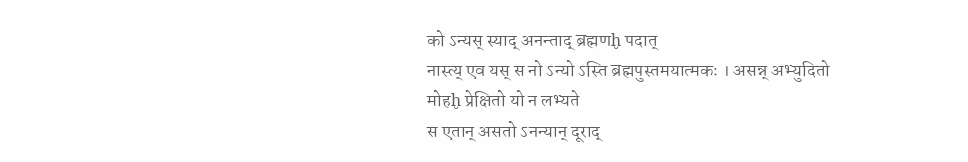को ऽन्यस् स्याद् अनन्ताद् ब्रह्मणḫ पदात्
नास्त्य् एव यस् स नो ऽन्यो ऽस्ति ब्रह्मपुस्तमयात्मकः । असन्न् अभ्युदितो मोहḫ प्रेक्षितो यो न लभ्यते
स एतान् असतो ऽनन्यान् दूराद्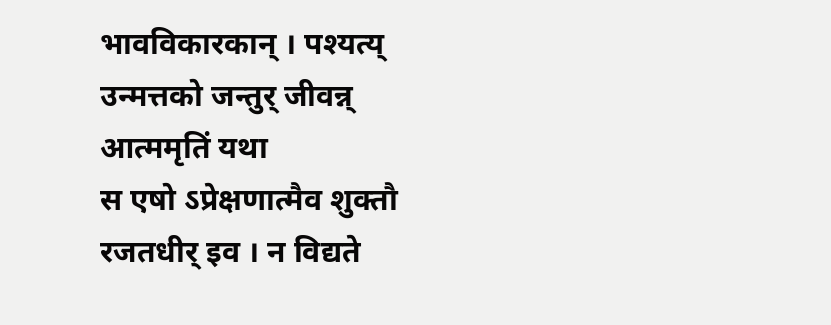भावविकारकान् । पश्यत्य् उन्मत्तको जन्तुर् जीवन्न् आत्ममृतिं यथा
स एषो ऽप्रेक्षणात्मैव शुक्तौ रजतधीर् इव । न विद्यते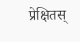प्रेक्षितस्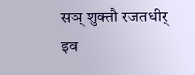सञ् शुक्तौ रजतधीर् इव